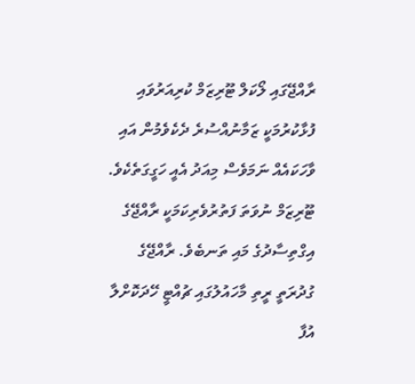ރާއްޖޭގައި ލޯކަލް ޓޫރިޒަމް ކުރިއަރުވައި ފުޅާކުރުމަކީ ޒަމާނުއްސުރެ ދެކެވެމުން އައި ވާހަކައެއް ނަމަވެސް މިއަދު އެއީ ހަގީގަތެކެވެ. ޓޫރިޒަމް ނުވަތަ ފަތުރުވެރިކަމަކީ ރާއްޖޭގެ އިގްތިސާދުގެ މައި ތަނބެވެ. ރާއްޖޭގެ ގުދުރަތީ ރީތި މާހައުލުގައި ޗުއްޓީ ހޭދަކޮށްލާ އުފާ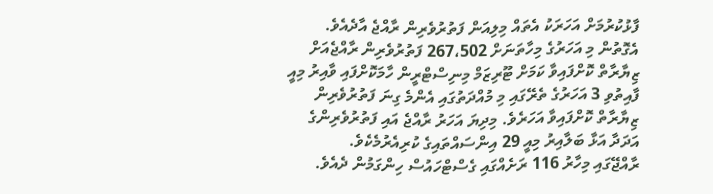ފާޅުކުރުމަށް އަހަރަކު އެތައް މިލިއަން ފަތުރުވެރިން ރާއްޖެ އާދެއެވެ. އެގޮތުން މި އަހަރުގެ މިހާތަނަށް 267،502 ފަތުރުވެރިން ރާއްޖެއަށް ޒިޔާރާތް ކޮށްފައިވާ ކަމަށް ޓޫރިޒަމް މިނިސްޓްރީން ހާމަކޮށްފައި ވާއިރު މިއީ ފާއިތުވި 3 އަހަރުގެ ތެރޭގައި މި މުއްދަތުގައި އެންމެ ގިނަ ފަތުރުވެރިން ޒިޔާރާތް ކޮށްފައިވާ އަހަރެވެ. މިދިޔަ އަހަރު ރާއްޖެ އައި ފަތުރުވެރިންގެ އަދަދާ އަޅާ ބަލާއިރު މިއީ 29 އިންސައްތައިގެ ކުރިއެރުމެކެވެ.
ރާއްޖޭގައި މިހާރު 116 ރަށެއްގައި ގެސްޓްހައުސް ހިންގަމުން ދެއެވެ.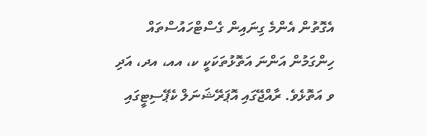އެގޮތުން އެންމެ ގިނައިން ގެސްޓްހައުސްތައް ހިންގަމުން އަންނަ އަތޮޅުތަކަކީ ކ، އއ، އދ، އަދި ވ އަތޮޅެވެ. ރާއްޖޭގައި އޮޕަރޭޝަނަލް ކެޕޭސިޓީގައި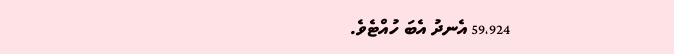59،924 އެނދު އެބަ ހުއްޓެވެ.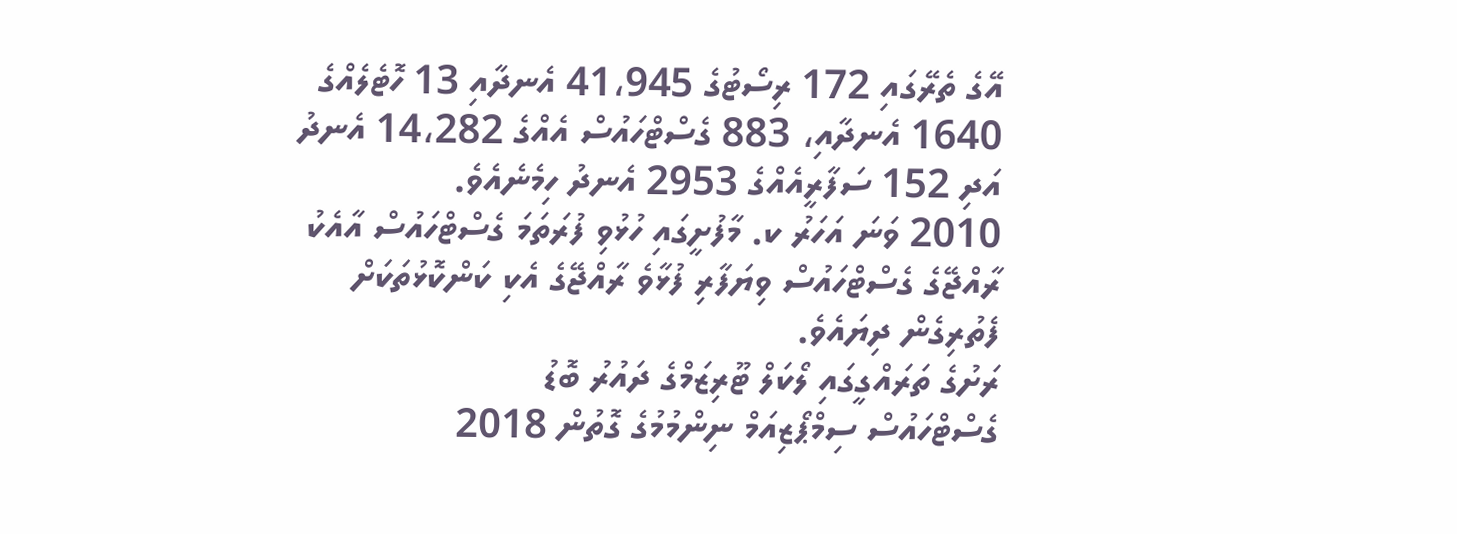އޭގެ ތެރޭގައި 172 ރިސޯޓުގެ 41،945 އެނދާއި 13 ހޮޓެލެއްގެ 1640 އެނދާއި، 883 ގެސްޓްހައުސް އެއްގެ 14،282 އެނދު އަދި 152 ސަފާރީއެއްގެ 2953 އެނދު ހިމެނެއެވެ.
2010 ވަނަ އަހަރު ކ. މާފުށީގައި ހުޅުވި ފުރަތަމަ ގެސްޓްހައުސް އާއެކު ރާއްޖޭގެ ގެސްޓްހައުސް ވިޔަފާރި ފުޅާވެ ރާއްޖޭގެ އެކި ކަންކޮޅުތަކަށް ފެތުރިގެން ދިޔައެވެ.
ރަށުގެ ތަރައްގީގައި ލޯކަލް ޓޫރިޒަމްގެ ދައުރު ބޮޑު
ގެސްޓްހައުސް ސިމްޕޯޒިއަމް ނިންމުމުގެ ގޮތުން 2018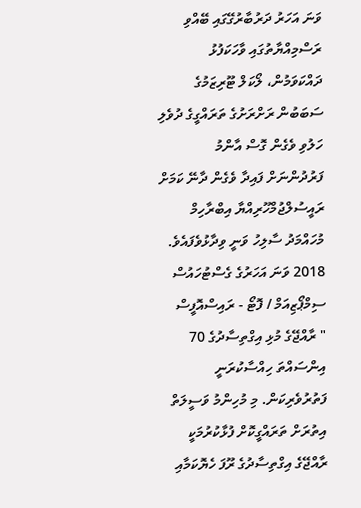ވަނަ އަހަރު ދަރުބާރުގޭގައި ބޭއްވި ރަސްމިއްޔާތުގައި ވާހަކަފުޅު ދައްކަވަމުން، ލޯކަލް ޓޫރިޒަމުގެ ސަބަބުން ރަށްރަށުގެ ތަރައްގީގެ ދުވެލި ހަލުވި ވެގެން ގޮސް އާންމު ފަރުދުންނަށް ފައިދާ ވެގެން ދާނޭ ކަމަށް ރައީސުލްޖުމްހޫރިއްޔާ އިބްރާހިމް މުހައްމަދު ސާލިހު ވަނީ ވިދާޅުވެފައެވެ.
2018 ވަނަ އަހަރުގެ ގެސްޓުހައުސް ސިމްޕޯޒިއަމް / ފޮޓޯ - ރައިސްއޮފީސް
" ރާއްޖޭގެ މުޅި އިގްތިސާދުގެ 70 އިންސައްތަ ހިއްސާކުރަނީ ފަތުރުވެރިކަން. މި މުހިންމު ވަސީލަތް އިތުރަށް ތަރައްގީކޮށް ފުޅާކުރުމަކީ ރާއްޖޭގެ އިގްތިސާދުގެ ރޫފަ ހެޔޮކަމާއި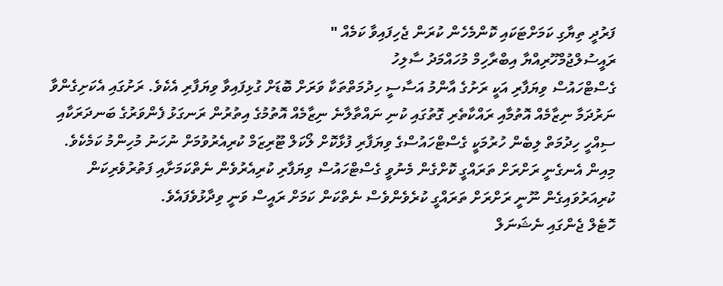ފަރުދީ ތިޔާގި ކަމަށްޓަކައި ކޮންމެހެން ކުރަން ޖެހިފައިވާ ކަމެއް "
ރައީސުލްޖުމްހޫރިއްޔާ އިބްރާހިމް މުހައްމަދު ސާލިހު
ގެސްޓްހައުސް ވިޔަފާރި އަކީ ރަށުގެ އާންމު އަސާސީ ހިދުމަތްތަކާ ވަރަށް ބޮޑަށް ގުޅިފައިވާ ވިޔަފާރި އެކެވެ. ރަށުގައި އެކަށިގެންވާ ނަރުދަމާ ނިޒާމެއް އޮތުމާއި ރައްކާތެރި ގޮތުގައި ކުނި ނައްތާލާނެ ނިޒާމެއް އޮތުމުގެ އިތުރުން ރަނގަޅު ފެންވަރުގެ ބަނދަރަކާއި ސިއްހީ ހިދުމަތް ލިބެން ހުރުމަކީ ގެސްޓްހައުސްގެ ވިޔަފާރި ފުޅާކޮށް ލޯކަލް ޓޫރިޒަމް ކުރިއެރުވުމަށް ނުހަނު މުހިންމު ކަމެކެވެ. މިއިން އެނގެނީ ރަށްރަށް ތަރައްގީ ކޮށްގެން މެނުވީ ގެސްޓްހައުސް ވިޔަފާރި ކުރިއެރުވެން ނެތްކަމަށާއި ފަތުރުވެރިކަން ކުރިއަރުވައިގެން ނޫނީ ރަށްރަށް ތަރައްގީ ކުރެވެންވެސް ނެތްކަން ކަމަށް ރައީސް ވަނީ ވިދާޅުވެފައެވެ.
ހޮޓެލް ޖެންގައި ނެޝަނަލް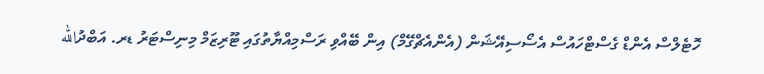ހޮޓެލްސް އެންޑް ގެސްޓްހައުސް އެސޯސިއޭޝަން (އެންއެޗްގޭމް) އިން ބޭއްވި ރަސްމިއްޔާތުގައި ޓޫރިޒަމް މިނިސްޓަރު ޑރ. އަބްދުالله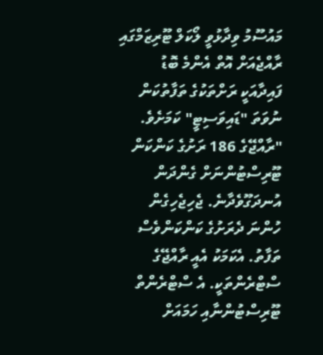މައުސޫމު ވިދާޅުވީ ލޯކަލް ޓޫރިޒަމްގައި ރާއްޖެއަށް އޮތް އެންމެ ބޮޑު ފައިދާއަކީ ރަށްތަކުގެ ތަފާތުކަން ނުވަތަ "ޑައިވަސިޓީ" ކަމަށެވެ.
"ރާއްޖޭގެ 186 ރަށުގެ ކަންކަން ޓޫރިސްޓުންނަށް ގެންދަން އުނދަގޫވެދާނެ. ޖެހިޖެހިގެން ހުންނަ ދެރަށުގެ ކަންކަންވެސް ތަފާތު. އެކަމަކު އެއީ ރާއްޖޭގެ ސްޓްރެންތަކީ. އެ ސްޓްރެންތް ޓޫރިސްޓުންނާއި ހަމައަށް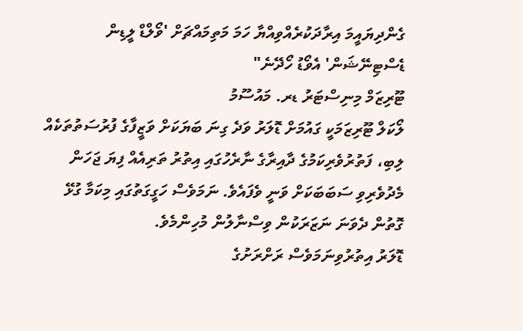ގެންދިޔައީމަ އިރާދަކުރެއްވިއްޔާ ހަމަ މަތިމައްޗަށް 'ވޯލްޑް ލީޑިން ޑެސްޓިނޭޝަން' އެވޯޑު ހޯދޭނެ"
ޓޫރިޒަމް މިނިސްޓަރު ޑރ. މައުސޫމު
ލޯކަލް ޓޫރިޒަމަކީ ގައުމަށް ޑޮލަރު ވަދެ ގިނަ ބަޔަކަށް ވަޒީފާގެ ފުރުސަތުތަކެއް ލިބި، ފަތުރުވެރިކަމުގެ ދާއިރާގެ ނާރެހުގައި އިތުރު ތަރިއެއް ފިޔަ ޖަހަން މެދުވެރިވި ސަބަބަކަށް ވަނީ ވެފައެވެ. ނަމަވެސް ހަގީގަތުގައި މިކަމާ ގުޅޭ ގޮތުން ދެވަނަ ނަޒަރަކުން ވިސްނާލުން މުހިންމެވެ.
ޑޮލަރު އިތުރުވިނަމަވެސް ރަށްރަށުގެ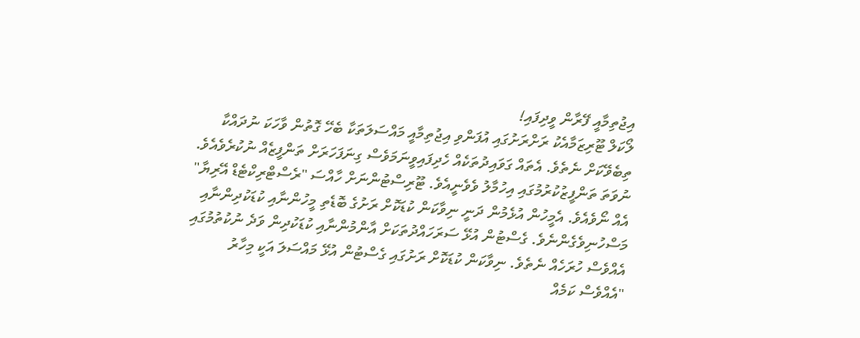އިޖުތިމާއީ ފޭރާން ވީދިފައި!
ލޯކަލް ޓޫރިޒަމާއެކު ރަށްރަށުގައި އުފަންވި އިޖުތިމާއީ މައްސަލަތަކާ ބެހޭ ގޮތުން ވާހަކަ ނުދައްކާ ތިބެވޭކަށް ނެތެވެ. އެތައް ގަވައިދުތަކެއް ހެދިފައިވީނަމަވެސް ގިނަފަހަރަށް ތަންފީޒެއް ނުކުރެވެއެވެ. ނުވަތަ ތަންފީޒުކުރުމުގައި އިހުމާލު ވެވެނީއެވެ. ޓޫރިސްޓުންނަށް ހާއްސަ "ރެސްޓްރިކްޓެޑް އޭރިޔާ" އެއް ނޯވެއެވެ. އެމީހުން އުޅެމުން ދަނީ ނިވާކަން ކުޑަކޮށް ރަށުގެ ބޮޑެތި މީހުންނާއި ކުޑަކުދިންނާއި މަސްހުނިވެގެންނެވެ. ގެސްޓުން އުޅޭ ސަރަހައްދުތަކަށް އާންމުންނާއި ކުޑަކުދިން ވަދެ ނުކުތުމުގައި އެއްވެސް ހުރަހެއް ނެތެވެ. ނިވާކަން ކުޑަކޮށް ރަށުގައި ގެސްޓުން އުޅޭ މައްސަލަ އަކީ މިހާރު "އެއްވެސް ކަމެއް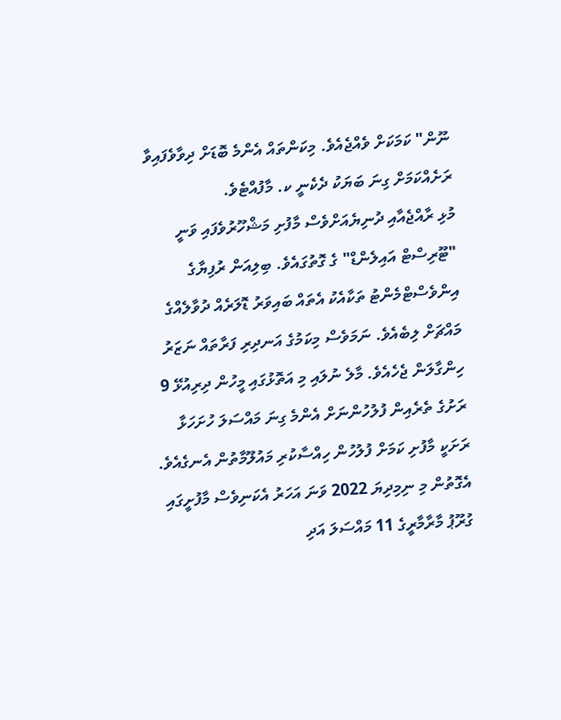ނޫން" ކަމަކަށް ވެއްޖެއެވެ. މިކަންތައް އެންމެ ބޮޑަށް ދިވާވެފައިވާ ރަށެއްކަމަށް ގިނަ ބަޔަކު ދެކެނީ ކ. މާފުއްޓެވެ.
މުޅި ރާއްޖެއާއި ދުނިޔެއަށްވެސް މާފުށި މަޝްހޫރުވެފައި ވަނީ "ޓޫރިސްޓް އައިލެންޑް" ގެ ގޮތުގައެވެ. ބިލިއަން ރުފިޔާގެ އިންވެސްޓްމެންޓު ތަކާއެކު އެތައް ބައިވަރު ޑޮލަރެއް ދުވާލެއްގެ މައްޗަށް ލިބެއެވެ. ނަމަވެސް މިކަމުގެ އަނދިރި ފަރާތައް ނަޒަރު ހިންގާލަން ޖެހެއެވެ. މާލެ ނުލައި މި އަތޮޅުގައި މީހުން ދިރިއުޅޭ 9 ރަށުގެ ތެރެއިން ފުލުހުންނަށް އެންމެ ގިނަ މައްސަލަ ހުށަހަޅާ ރަށަކީ މާފުށި ކަމަށް ފުލުހުން ހިއްސާކުރި މައުލޫމާތުން އެނގެއެވެ. އެގޮތުން މި ނިމިދިޔަ 2022 ވަނަ އަހަރު އެކަނިވެސް މާފުށީގައި ގުރޫޕު މާރާމާރީގެ 11 މައްސަލަ އަދި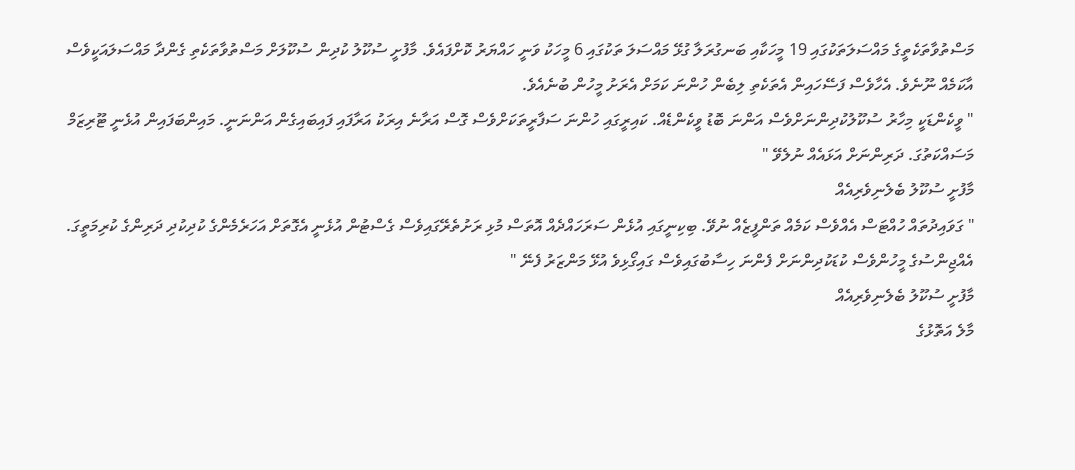މަސްތުވާތަކެތީގެ މައްސަލަތަކުގައި 19 މީހަކާއި ބަނގުރަލާ ގުޅޭ މައްސަލަ ތަކުގައި 6 މީހަކު ވަނީ ހައްޔަރު ކޮށްފައެވެ. މާފުށީ ސުކޫލު ކުދިން ސުކޫލަށް މަސްތުވާތަކެތި ގެންދާ މައްސަލައަކީވެސް އާކަމެއް ނޫނެވެ. އެހާވެސް ފަސޭހައިން އެތަކެތި ލިބެން ހުންނަ ކަމަށް އެރަށު މީހުން ބުނެއެވެ.
" ވީކެންޑަކީ މިހާރު ސުކޫލުކުދިންނަށްވެސް އަންނަ ބޮޑު ވީކެންޑެއް. ކައިރީގައި ހުންނަ ސަފާރީތަކަށްވެސް ގޮސް އަރާނެ އިރަކު އަރާފައި ފައިބައިގެން އަންނަނީ. މައިންބަފައިން އުޅެނީ ޓޫރިޒަމް މަސައްކަތުގަ. ދަރިންނަށް އަޅައެއް ނުލެވޭ "
މާފުށީ ސުކޫލު ބެލެނިވެރިއެއް
" ގަވައިދުތައް ހުއްޓަސް އެއްވެސް ކަމެއް ތަންފީޒެއް ނުވޭ. ބިކިނީގައި އުޅެން ސަރަހައްދެއް އޮތަސް މުޅި ރަށުތެރޭގައިވެސް ގެސްޓުން އުޅެނީ އެގޮތަށް އަހަރެމެންގެ ކުދިކުދި ދަރިންގެ ކުރިމަތީގަ. އެއްޖިންސުގެ މީހުންވެސް ކުޑަކުދިންނަށް ފެންނަ ހިސާބުގައިވެސް ގައިގޯޅިވެ އުޅޭ މަންޒަރު ފެނޭ "
މާފުށީ ސުކޫލު ބެލެނިވެރިއެއް
މާލެ އަތޮޅުގެ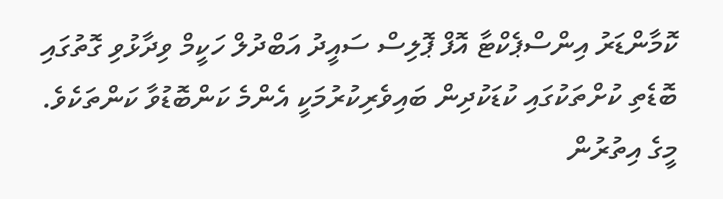ކޮމާންޑަރު އިންސްޕެކްޓާ އޮފް ޕޮލިސް ސައީދު އަބްދުލް ހަކީމް ވިދާޅުވި ގޮތުގައި ބޮޑެތި ކުށްތަކުގައި ކުޑަކުދިން ބައިވެރިކުރުމަކީ އެންމެ ކަންބޮޑުވާ ކަންތަކެވެ. މީގެ އިތުރުން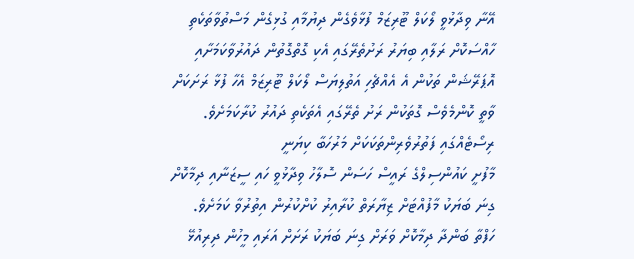އޭނާ ވިދާޅުވީ ލޯކަލް ޓޫރިޒަމް ފުޅާވެގެން ދިޔުމާއި ގުޅިގެން މަސްތުވާތަކެތި ހާއްސަކޮށް ރަލާއި ބިޔަރު ރަށުތެރޭގައި އެކި ގޮތްގޮތުން ދައުރުވާކަމަށާއި އޮޕަރޭޝަން ތަކުން އެ އެއްޗެހި އަތުލިޔަސް ލޯކަލް ޓޫރިޒަމް އެހާ ފުޅާ ރަށަކަށް ވާތީ ކޮންމެވެސް ގޮތަކުން ރަށު ތެރޭގައި އެތަކެތި ދައުރު ކުރާކަމަށެވެ.
ރިސޯޓެއްގައި ފަތުރުވެރިންތަކަކަށް މަރުހަބާ ކިޔަނީ
މާފުށީ ކައުންސިލްގެ ރައީސް ހަސަން ސޮލާހު ވިދާޅުވީ ހައި ސީޒަނާއި ދިމާކޮށް ގިނަ ބަޔަކު މާފުއްޓަށް ޒިޔާރަތް ކުރާއިރު ކުށްކުރުން އިތުރުވާ ކަމަށެވެ. ހަފްތާ ބަންދާ ދިމާކޮށް ވަރަށް ގިނަ ބަޔަކު ރަށަށް އަރައި މީހުން ދިރިއުޅޭ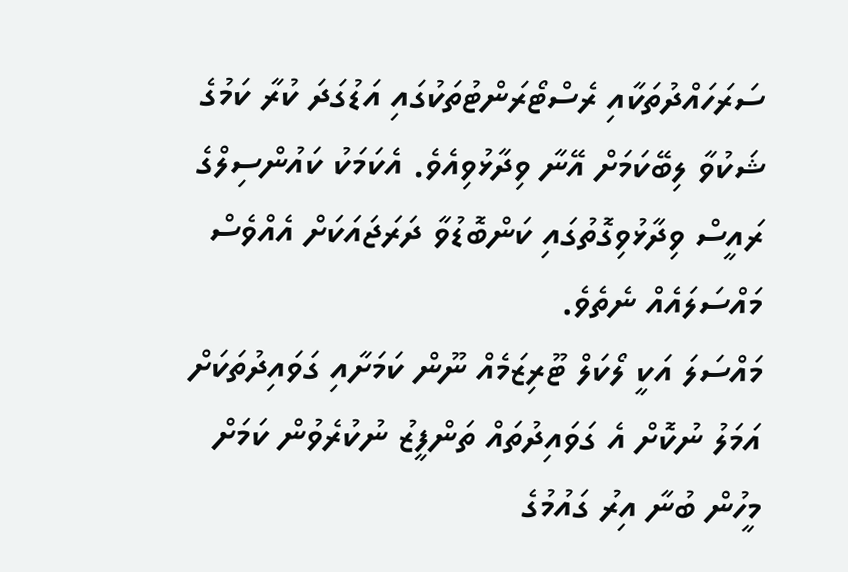ސަރަހައްދުތަކާއި ރެސްޓޯރަންޓުތަކުގައި އަޑުގަދަ ކުރާ ކަމުގެ ޝަކުވާ ލިބޭކަމަށް އޭނާ ވިދާޅުވިއެވެ. އެކަމަކު ކައުންސިލްގެ ރައީސް ވިދާޅުވިގޮތުގައި ކަންބޮޑުވާ ދަރަޖައަކަށް އެއްވެސް މައްސަލައެއް ނެތެވެ.
މައްސަލަ އަކީ ލޯކަލް ޓޫރިޒަމެއް ނޫން ކަމަށާއި ގަވައިދުތަކަށް އަމަލު ނުކޮށް އެ ގަވައިދުތައް ތަންފީޒު ނުކުރެވުން ކަމަށް މީހުން ބުނާ އިރު ގައުމުގެ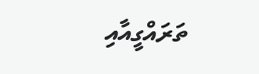ތަރައްގީއާއި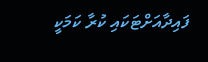ފައިދާއަށްޓަކައި ކުރާ ކަމަކީ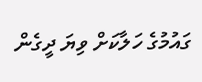ގައުމުގެ ހަލާކަށް ވިޔަ ދީގެން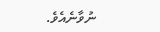ނުވާނެއެވެ.